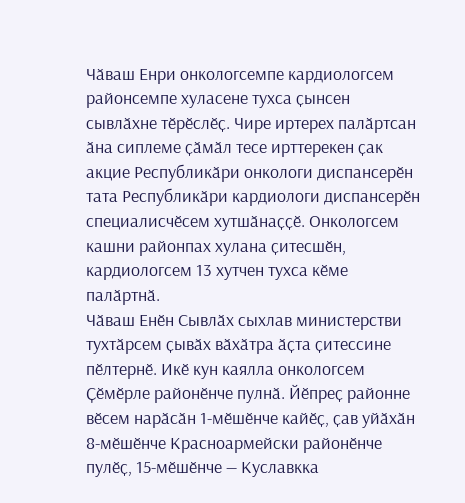Чӑваш Енри онкологсемпе кардиологсем районсемпе хуласене тухса ҫынсен сывлӑхне тӗрӗслӗҫ. Чире иртерех палӑртсан ӑна сиплеме ҫӑмӑл тесе ирттерекен ҫак акцие Республикӑри онкологи диспансерӗн тата Республикӑри кардиологи диспансерӗн специалисчӗсем хутшӑнаҫҫӗ. Онкологсем кашни районпах хулана ҫитесшӗн, кардиологсем 13 хутчен тухса кӗме палӑртнӑ.
Чӑваш Енӗн Сывлӑх сыхлав министерстви тухтӑрсем ҫывӑх вӑхӑтра ӑҫта ҫитессине пӗлтернӗ. Икӗ кун каялла онкологсем Ҫӗмӗрле районӗнче пулнӑ. Йӗпреҫ районне вӗсем нарӑсӑн 1-мӗшӗнче кайӗҫ, ҫав уйӑхӑн 8-мӗшӗнче Красноармейски районӗнче пулӗҫ, 15-мӗшӗнче — Куславкка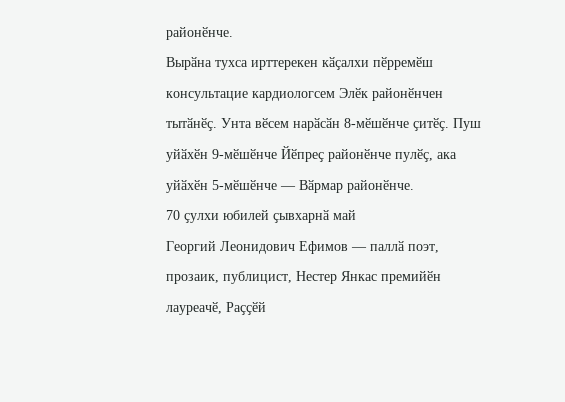районӗнче.
Вырӑна тухса ирттерекен кӑҫалхи пӗрремӗш консультацие кардиологсем Элӗк районӗнчен тытӑнӗҫ. Унта вӗсем нарӑсӑн 8-мӗшӗнче ҫитӗҫ. Пуш уйӑхӗн 9-мӗшӗнче Йӗпреҫ районӗнче пулӗҫ, ака уйӑхӗн 5-мӗшӗнче — Вӑрмар районӗнче.
70 ҫулхи юбилей ҫывхарнӑ май
Георгий Леонидович Ефимов — паллӑ поэт, прозаик, публицист, Нестер Янкас премийӗн лауреачӗ, Раҫҫӗй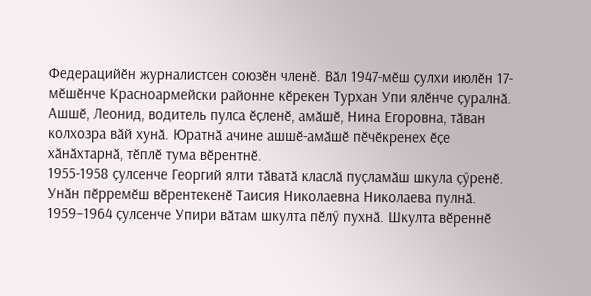Федерацийӗн журналистсен союзӗн членӗ. Вӑл 1947-мӗш ҫулхи июлӗн 17-мӗшӗнче Красноармейски районне кӗрекен Турхан Упи ялӗнче ҫуралнӑ. Ашшӗ, Леонид, водитель пулса ӗҫленӗ, амӑшӗ, Нина Егоровна, тӑван колхозра вӑй хунӑ. Юратнӑ ачине ашшӗ-амӑшӗ пӗчӗкренех ӗҫе хӑнӑхтарнӑ, тӗплӗ тума вӗрентнӗ.
1955-1958 ҫулсенче Георгий ялти тӑватӑ класлӑ пуҫламӑш шкула ҫӳренӗ. Унӑн пӗрремӗш вӗрентекенӗ Таисия Николаевна Николаева пулнӑ. 1959–1964 ҫулсенче Упири вӑтам шкулта пӗлӳ пухнӑ. Шкулта вӗреннӗ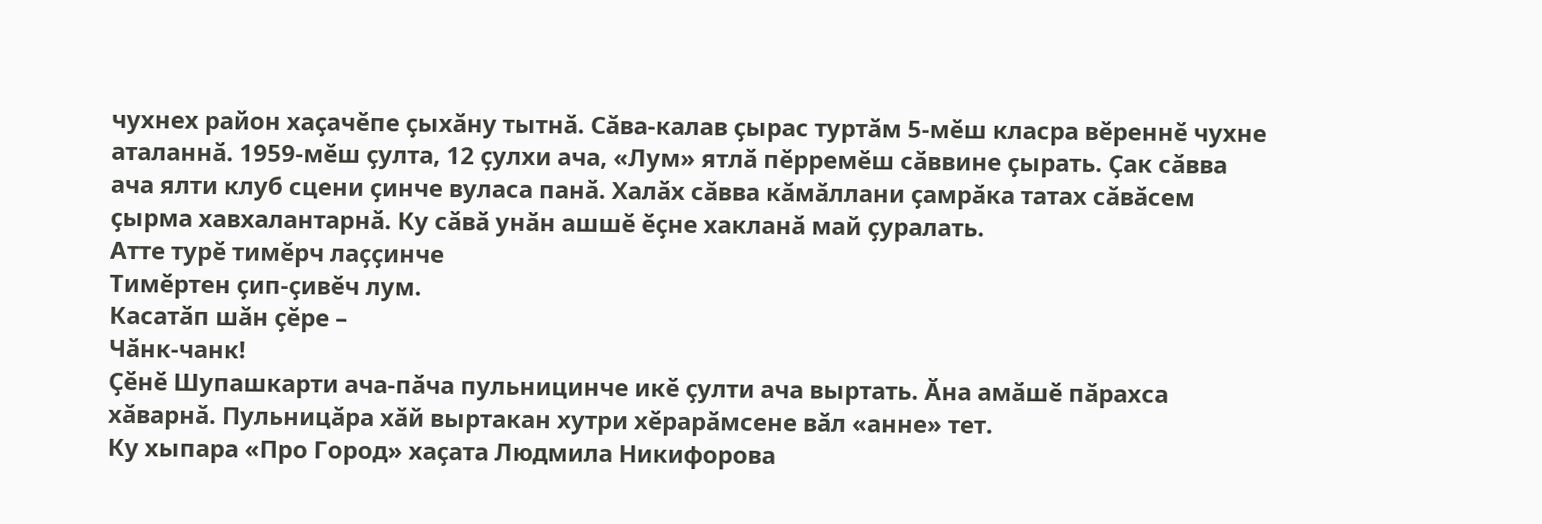чухнех район хаҫачӗпе ҫыхӑну тытнӑ. Сӑва-калав ҫырас туртӑм 5-мӗш класра вӗреннӗ чухне аталаннӑ. 1959-мӗш ҫулта, 12 ҫулхи ача, «Лум» ятлӑ пӗрремӗш сӑввине ҫырать. Ҫак сӑвва ача ялти клуб сцени ҫинче вуласа панӑ. Халӑх сӑвва кӑмӑллани ҫамрӑка татах сӑвӑсем ҫырма хавхалантарнӑ. Ку сӑвӑ унӑн ашшӗ ӗҫне хакланӑ май ҫуралать.
Атте турӗ тимӗрч лаҫҫинче
Тимӗртен ҫип-ҫивӗч лум.
Касатӑп шӑн ҫӗре –
Чӑнк-чанк!
Ҫӗнӗ Шупашкарти ача-пӑча пульницинче икӗ ҫулти ача выртать. Ӑна амӑшӗ пӑрахса хӑварнӑ. Пульницӑра хӑй выртакан хутри хӗрарӑмсене вӑл «анне» тет.
Ку хыпара «Про Город» хаҫата Людмила Никифорова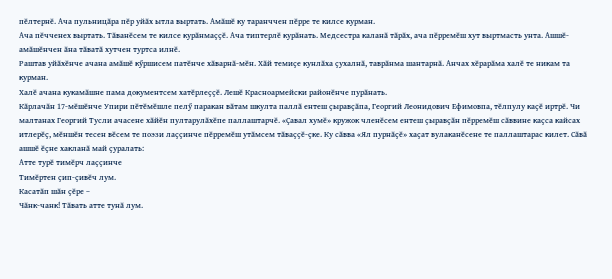пӗлтернӗ. Ача пульницӑра пӗр уйӑх ытла выртать. Амӑшӗ ку таранччен пӗрре те килсе курман.
Ача пӗчченех выртать. Тӑванӗсем те килсе курӑнмаҫҫӗ. Ача типтерлӗ курӑнать. Медсестра каланӑ тӑрӑх, ача пӗрремӗш хут выртмасть унта. Ашшӗ-амӑшӗнчен ӑна тӑватӑ хутчен туртса илнӗ.
Раштав уйӑхӗнче ачана амӑшӗ кӳршисем патӗнче хӑварнӑ-мӗн. Хӑй темиҫе кунлӑха ҫухалнӑ, таврӑнма шантарнӑ. Анчах хӗрарӑма халӗ те никам та курман.
Халӗ ачана кукамӑшне пама документсем хатӗрлеҫҫӗ. Лешӗ Красноармейски районӗнче пурӑнать.
Кӑрлачӑн 17-мӗшӗнче Упири пӗтӗмӗшле пелӳ паракан вӑтам шкулта паллӑ ентеш ҫыравҫӑпа, Георгий Леонидович Ефимовпа, тӗлпулу каҫӗ иртрӗ. Чи малтанах Георгий Тусли ачасене хӑйӗн пултарулӑхӗпе паллаштарчӗ. «Ҫавал хумӗ» кружок членӗсем ентеш ҫыравҫӑн пӗрремӗш сӑввине каҫса кайсах итлерӗҫ, мӗншӗн тесен вӗсем те поэзи лаҫҫинче пӗрремӗш утӑмсем тӑваҫҫӗ-ҫке. Ку сӑвва «Ял пурнӑҫӗ» хаҫат вулаканӗсене те паллаштарас килет. Сӑвӑ ашшӗ ӗҫне хакланӑ май ҫуралать:
Атте турӗ тимӗрч лаҫҫинче
Тимӗртен ҫип-ҫивӗч лум.
Касатӑп шӑн ҫӗре –
Чӑнк-чанк! Тӑвать атте тунӑ лум.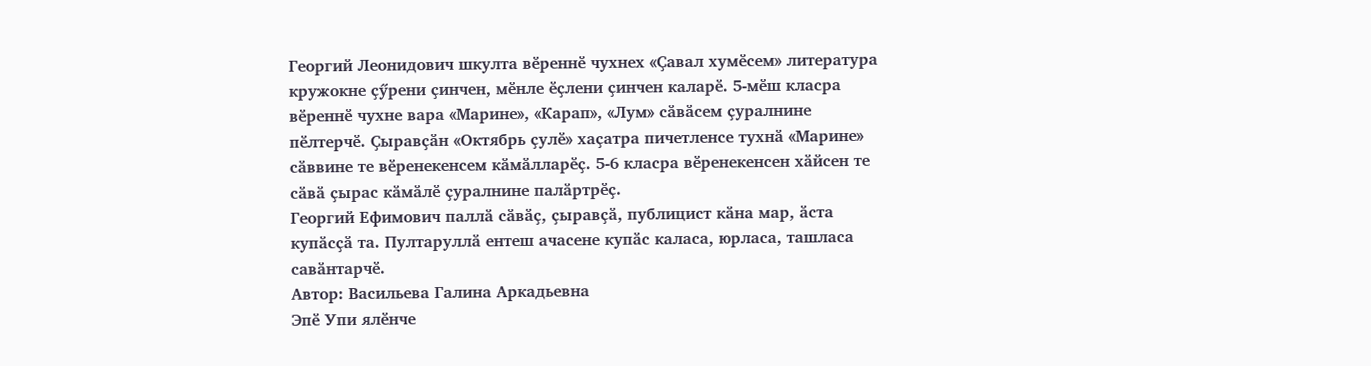Георгий Леонидович шкулта вӗреннӗ чухнех «Ҫавал хумӗсем» литература кружокне ҫӳрени ҫинчен, мӗнле ӗҫлени ҫинчен каларӗ. 5-мӗш класра вӗреннӗ чухне вара «Марине», «Карап», «Лум» сӑвӑсем ҫуралнине пӗлтерчӗ. Ҫыравҫӑн «Октябрь ҫулӗ» хаҫатра пичетленсе тухнӑ «Марине» сӑввине те вӗренекенсем кӑмӑлларӗҫ. 5-6 класра вӗренекенсен хӑйсен те сӑвӑ ҫырас кӑмӑлӗ ҫуралнине палӑртрӗҫ.
Георгий Ефимович паллӑ сӑвӑҫ, ҫыравҫӑ, публицист кӑна мар, ӑста купӑсҫӑ та. Пултаруллӑ ентеш ачасене купӑс каласа, юрласа, ташласа савӑнтарчӗ.
Автор: Васильева Галина Аркадьевна
Эпӗ Упи ялӗнче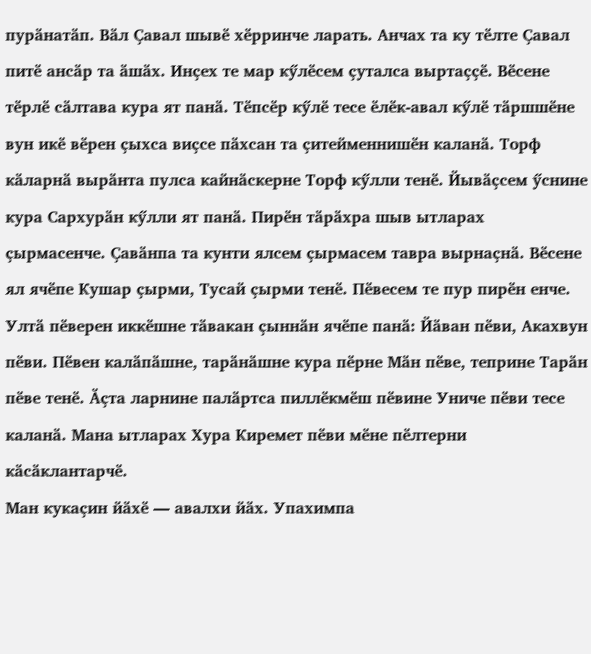пурӑнатӑп. Вӑл Ҫавал шывӗ хӗрринче ларать. Анчах та ку тӗлте Ҫавал питӗ ансӑр та ӑшӑх. Инҫех те мар кӳлӗсем ҫуталса выртаҫҫӗ. Вӗсене тӗрлӗ сӑлтава кура ят панӑ. Тӗпсӗр кӳлӗ тесе ӗлӗк-авал кӳлӗ тӑршшӗне вун икӗ вӗрен ҫыхса виҫсе пӑхсан та ҫитейменнишӗн каланӑ. Торф кӑларнӑ вырӑнта пулса кайнӑскерне Торф кӳлли тенӗ. Йывӑҫсем ӳснине кура Сархурӑн кӳлли ят панӑ. Пирӗн тӑрӑхра шыв ытларах ҫырмасенче. Ҫавӑнпа та кунти ялсем ҫырмасем тавра вырнаҫнӑ. Вӗсене ял ячӗпе Кушар ҫырми, Тусай ҫырми тенӗ. Пӗвесем те пур пирӗн енче. Ултӑ пӗверен иккӗшне тӑвакан ҫыннӑн ячӗпе панӑ: Йӑван пӗви, Акахвун пӗви. Пӗвен калӑпӑшне, тарӑнӑшне кура пӗрне Мӑн пӗве, теприне Тарӑн пӗве тенӗ. Ӑҫта ларнине палӑртса пиллӗкмӗш пӗвине Униче пӗви тесе каланӑ. Мана ытларах Хура Киремет пӗви мӗне пӗлтерни кӑсӑклантарчӗ.
Ман кукаҫин йӑхӗ — авалхи йӑх. Упахимпа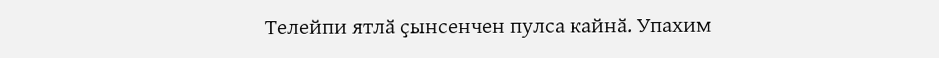Телейпи ятлӑ ҫынсенчен пулса кайнӑ. Упахим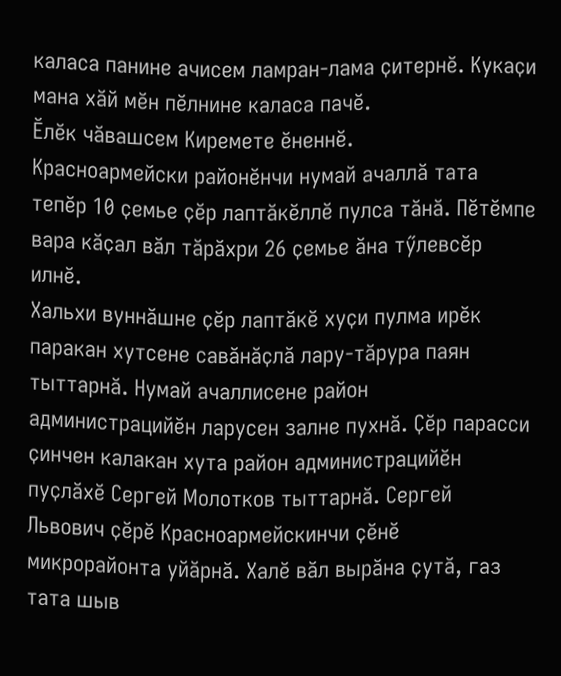каласа панине ачисем ламран-лама ҫитернӗ. Кукаҫи мана хӑй мӗн пӗлнине каласа пачӗ.
Ӗлӗк чӑвашсем Киремете ӗненнӗ.
Красноармейски районӗнчи нумай ачаллӑ тата тепӗр 10 ҫемье ҫӗр лаптӑкӗллӗ пулса тӑнӑ. Пӗтӗмпе вара кӑҫал вӑл тӑрӑхри 26 ҫемье ӑна тӳлевсӗр илнӗ.
Хальхи вуннӑшне ҫӗр лаптӑкӗ хуҫи пулма ирӗк паракан хутсене савӑнӑҫлӑ лару-тӑрура паян тыттарнӑ. Нумай ачаллисене район администрацийӗн ларусен залне пухнӑ. Ҫӗр парасси ҫинчен калакан хута район администрацийӗн пуҫлӑхӗ Сергей Молотков тыттарнӑ. Сергей Львович ҫӗрӗ Красноармейскинчи ҫӗнӗ микрорайонта уйӑрнӑ. Халӗ вӑл вырӑна ҫутӑ, газ тата шыв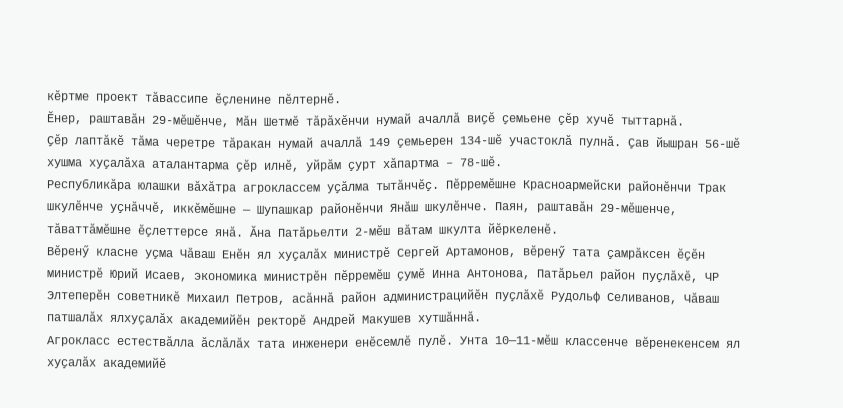кӗртме проект тӑвассипе ӗҫленине пӗлтернӗ.
Ӗнер, раштавӑн 29-мӗшӗнче, Мӑн Шетмӗ тӑрӑхӗнчи нумай ачаллӑ виҫӗ ҫемьене ҫӗр хучӗ тыттарнӑ.
Ҫӗр лаптӑкӗ тӑма черетре тӑракан нумай ачаллӑ 149 ҫемьерен 134-шӗ участоклӑ пулнӑ. Ҫав йышран 56-шӗ хушма хуҫалӑха аталантарма ҫӗр илнӗ, уйрӑм ҫурт хӑпартма – 78-шӗ.
Республикӑра юлашки вӑхӑтра агроклассем уҫӑлма тытӑнчӗҫ. Пӗрремӗшне Красноармейски районӗнчи Трак шкулӗнче уҫнӑччӗ, иккӗмӗшне — Шупашкар районӗнчи Янӑш шкулӗнче. Паян, раштавӑн 29-мӗшенче, тӑваттӑмӗшне ӗҫлеттерсе янӑ. Ӑна Патӑрьелти 2-мӗш вӑтам шкулта йӗркеленӗ.
Вӗренӳ класне уҫма Чӑваш Енӗн ял хуҫалӑх министрӗ Сергей Артамонов, вӗренӳ тата ҫамрӑксен ӗҫӗн министрӗ Юрий Исаев, экономика министрӗн пӗрремӗш ҫумӗ Инна Антонова, Патӑрьел район пуҫлӑхӗ, ЧР Элтеперӗн советникӗ Михаил Петров, асӑннӑ район администрацийӗн пуҫлӑхӗ Рудольф Селиванов, Чӑваш патшалӑх ялхуҫалӑх академийӗн ректорӗ Андрей Макушев хутшӑннӑ.
Агрокласс естествӑлла ӑслӑлӑх тата инженери енӗсемлӗ пулӗ. Унта 10—11-мӗш классенче вӗренекенсем ял хуҫалӑх академийӗ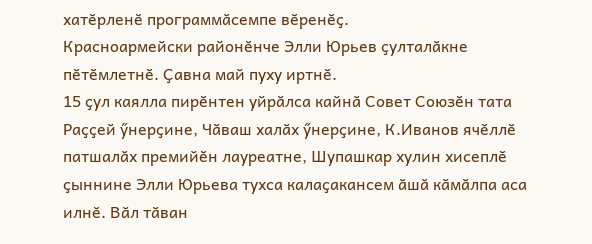хатӗрленӗ программӑсемпе вӗренӗҫ.
Красноармейски районӗнче Элли Юрьев ҫулталӑкне пӗтӗмлетнӗ. Ҫавна май пуху иртнӗ.
15 ҫул каялла пирӗнтен уйрӑлса кайнӑ Совет Союзӗн тата Раҫҫей ӳнерҫине, Чӑваш халӑх ӳнерҫине, К.Иванов ячӗллӗ патшалӑх премийӗн лауреатне, Шупашкар хулин хисеплӗ ҫыннине Элли Юрьева тухса калаҫакансем ӑшӑ кӑмӑлпа аса илнӗ. Вӑл тӑван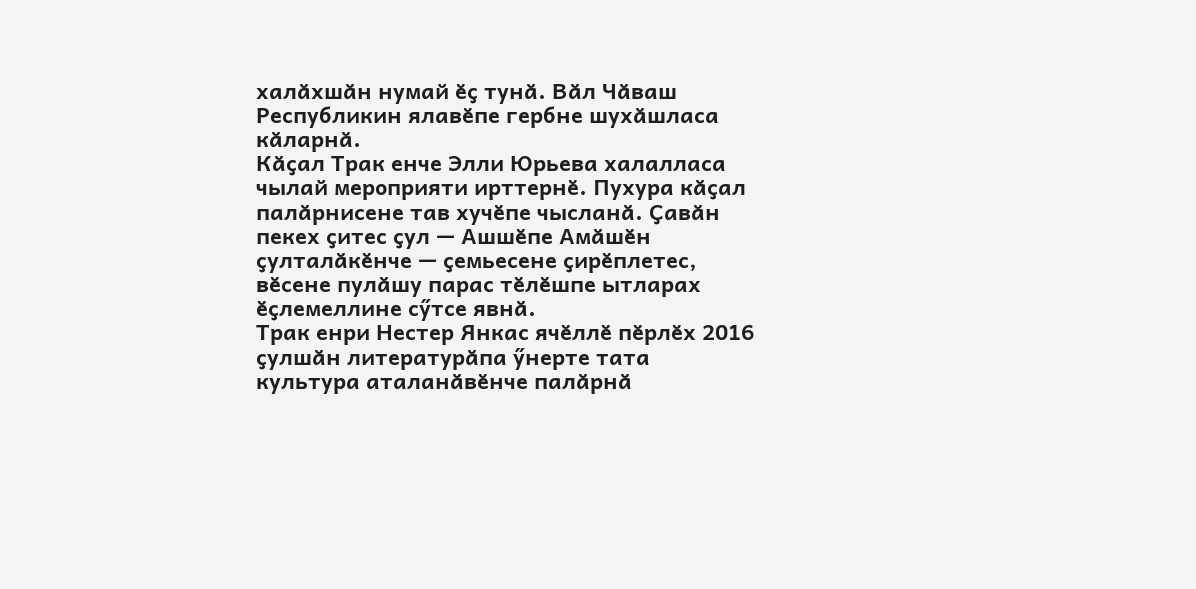халӑхшӑн нумай ӗҫ тунӑ. Вӑл Чӑваш Республикин ялавӗпе гербне шухӑшласа кӑларнӑ.
Кӑҫал Трак енче Элли Юрьева халалласа чылай мероприяти ирттернӗ. Пухура кӑҫал палӑрнисене тав хучӗпе чысланӑ. Ҫавӑн пекех ҫитес ҫул — Ашшӗпе Амӑшӗн ҫулталӑкӗнче — ҫемьесене ҫирӗплетес, вӗсене пулӑшу парас тӗлӗшпе ытларах ӗҫлемеллине сӳтсе явнӑ.
Трак енри Нестер Янкас ячӗллӗ пӗрлӗх 2016 ҫулшӑн литературӑпа ӳнерте тата культура аталанӑвӗнче палӑрнӑ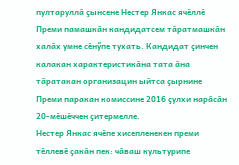пултаруллӑ ҫынсене Нестер Янкас ячӗллӗ Преми памашкӑн кандидатсем тӑратмашкӑн халӑх умне сӗнӳпе тухать. Кандидат ҫинчен калакан характеристикӑна тата ӑна тӑратакан организацин ыйтса ҫырнине Преми паракан комиссине 2016 ҫулхи нарӑсӑн 20-мӗшӗччен ҫитермелле.
Нестер Янкас ячӗпе хисепленекен преми тӗллевӗ ҫакӑн пек: чӑваш культурипе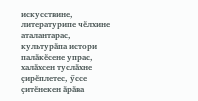искусствине, литературипе чӗлхине аталантарас, культурӑпа истори палӑкӗсене упрас, халӑхсен туслӑхне ҫирӗплетес, ӳссе ҫитӗнекен ӑрӑва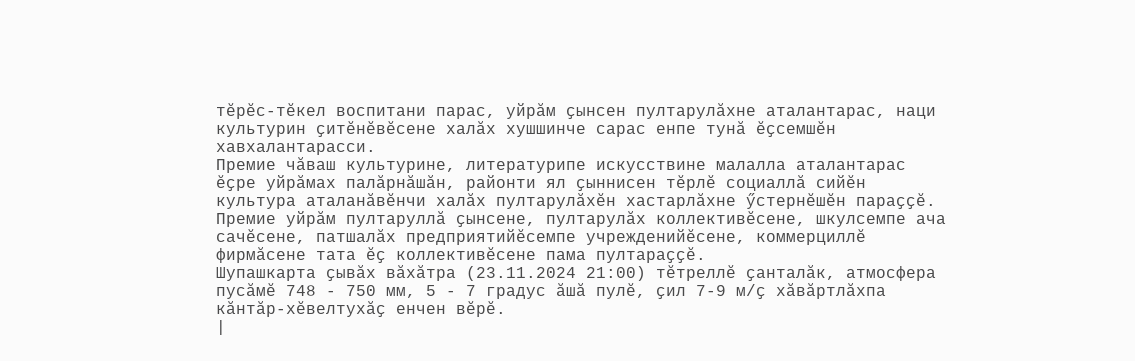тӗрӗс-тӗкел воспитани парас, уйрӑм ҫынсен пултарулӑхне аталантарас, наци культурин ҫитӗнӗвӗсене халӑх хушшинче сарас енпе тунӑ ӗҫсемшӗн хавхалантарасси.
Премие чӑваш культурине, литературипе искусствине малалла аталантарас ӗҫре уйрӑмах палӑрнӑшӑн, районти ял ҫыннисен тӗрлӗ социаллӑ сийӗн культура аталанӑвӗнчи халӑх пултарулӑхӗн хастарлӑхне ӳстернӗшӗн параҫҫӗ.
Премие уйрӑм пултаруллӑ ҫынсене, пултарулӑх коллективӗсене, шкулсемпе ача сачӗсене, патшалӑх предприятийӗсемпе учрежденийӗсене, коммерциллӗ фирмӑсене тата ӗҫ коллективӗсене пама пултараҫҫӗ.
Шупашкарта ҫывӑх вӑхӑтра (23.11.2024 21:00) тӗтреллӗ ҫанталӑк, атмосфера пусӑмӗ 748 - 750 мм, 5 - 7 градус ӑшӑ пулӗ, ҫил 7-9 м/ҫ хӑвӑртлӑхпа кӑнтӑр-хӗвелтухӑҫ енчен вӗрӗ.
|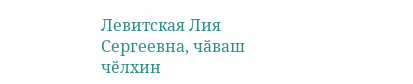Левитская Лия Сергеевна, чӑваш чӗлхин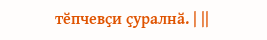тӗпчевҫи ҫуралнӑ. | ||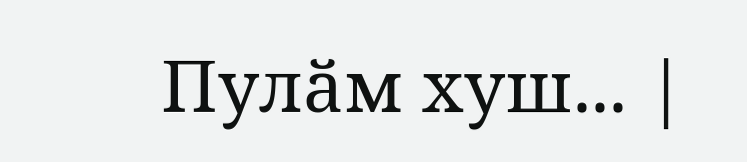Пулӑм хуш... |